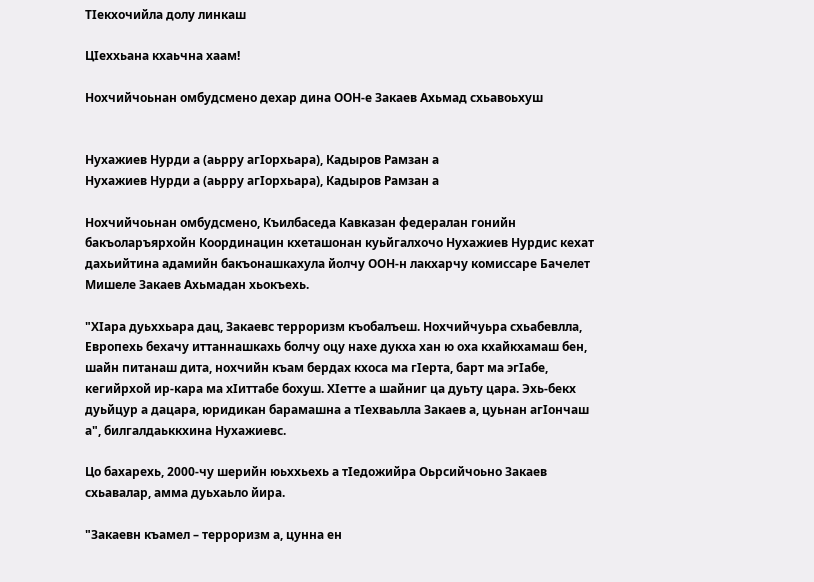ТIекхочийла долу линкаш

ЦIеххьана кхаьчна хаам!

Нохчийчоьнан омбудсмено дехар дина ООН-е Закаев Ахьмад схьавоьхуш


Нухажиев Нурди а (аьрру агIорхьара), Кадыров Рамзан а
Нухажиев Нурди а (аьрру агIорхьара), Кадыров Рамзан а

Нохчийчоьнан омбудсмено, Къилбаседа Кавказан федералан гонийн бакъоларъярхойн Координацин кхеташонан куьйгалхочо Нухажиев Нурдис кехат дахьийтина адамийн бакъонашкахула йолчу ООН-н лакхарчу комиссаре Бачелет Мишеле Закаев Ахьмадан хьокъехь.

"ХIара дуьххьара дац, Закаевс терроризм къобалъеш. Нохчийчуьра схьабевлла, Европехь бехачу иттаннашкахь болчу оцу нахе дукха хан ю оха кхайкхамаш бен, шайн питанаш дита, нохчийн къам бердах кхоса ма гIерта, барт ма эгIабе, кегийрхой ир-кара ма хIиттабе бохуш. ХIетте а шайниг ца дуьту цара. Эхь-бекх дуьйцур а дацара, юридикан барамашна а тIехваьлла Закаев а, цуьнан агIончаш а", билгалдаьккхина Нухажиевс.

Цо бахарехь, 2000-чу шерийн юьххьехь а тIедожийра Оьрсийчоьно Закаев схьавалар, амма дуьхаьло йира.

"Закаевн къамел – терроризм а, цунна ен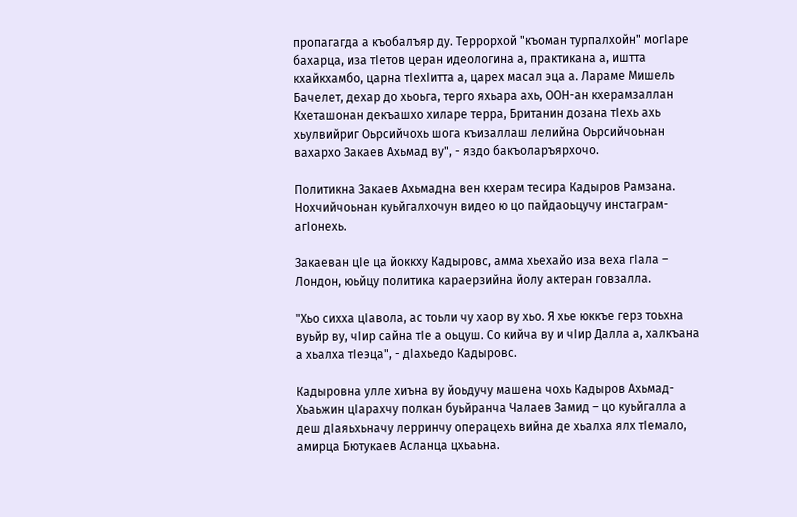пропагагда а къобалъяр ду. Террорхой "къоман турпалхойн" могIаре бахарца, иза тIетов церан идеологина а, практикана а, иштта кхайкхамбо, царна тIехIитта а, царех масал эца а. Лараме Мишель Бачелет, дехар до хьоьга, терго яхьара ахь, ООН-ан кхерамзаллан Кхеташонан декъашхо хиларе терра, Британин дозана тIехь ахь хьулвийриг Оьрсийчохь шога къизаллаш лелийна Оьрсийчоьнан вахархо Закаев Ахьмад ву", - яздо бакъоларъярхочо.

Политикна Закаев Ахьмадна вен кхерам тесира Кадыров Рамзана. Нохчийчоьнан куьйгалхочун видео ю цо пайдаоьцучу инстаграм-агIонехь.

Закаеван цIе ца йоккху Кадыровс, амма хьехайо иза веха гIала – Лондон, юьйцу политика караерзийна йолу актеран говзалла.

"Хьо сихха цIавола, ас тоьли чу хаор ву хьо. Я хье юккъе герз тоьхна вуьйр ву, чIир сайна тIе а оьцуш. Со кийча ву и чIир Далла а, халкъана а хьалха тIеэца", - дIахьедо Кадыровс.

Кадыровна улле хиъна ву йоьдучу машена чохь Кадыров Ахьмад-Хьаьжин цIарахчу полкан буьйранча Чалаев Замид – цо куьйгалла а деш дIаяьхьначу лерринчу операцехь вийна де хьалха ялх тIемало, амирца Бютукаев Асланца цхьаьна.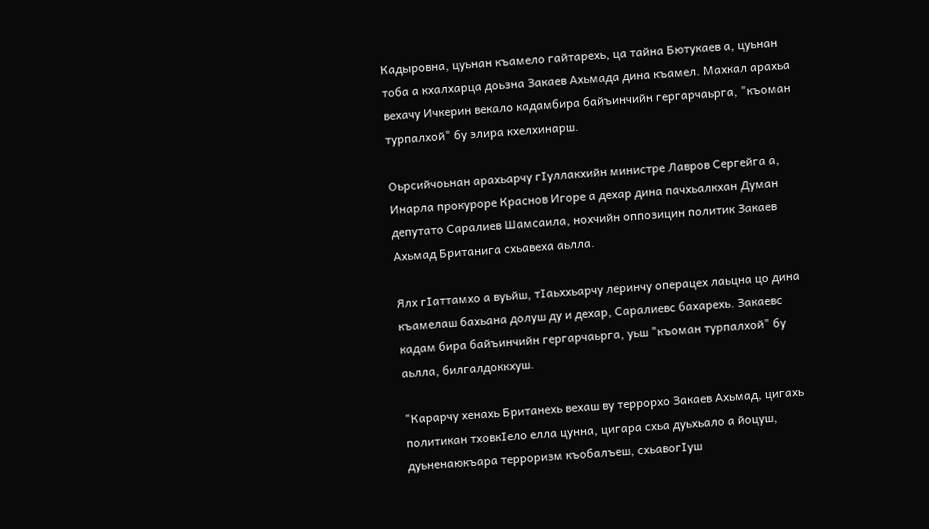Кадыровна, цуьнан къамело гайтарехь, ца тайна Бютукаев а, цуьнан тоба а кхалхарца доьзна Закаев Ахьмада дина къамел. Махкал арахьа вехачу Ичкерин векало кадамбира байъинчийн гергарчаьрга, "къоман турпалхой" бу элира кхелхинарш.

Оьрсийчоьнан арахьарчу гIуллакхийн министре Лавров Сергейга а, Инарла прокуроре Краснов Игоре а дехар дина пачхьалкхан Думан депутато Саралиев Шамсаила, нохчийн оппозицин политик Закаев Ахьмад Британига схьавеха аьлла.

Ялх гIаттамхо а вуьйш, тIаьххьарчу леринчу операцех лаьцна цо дина къамелаш бахьана долуш ду и дехар, Саралиевс бахарехь. Закаевс кадам бира байъинчийн гергарчаьрга, уьш "къоман турпалхой" бу аьлла, билгалдоккхуш.

"Карарчу хенахь Британехь вехаш ву террорхо Закаев Ахьмад, цигахь политикан тховкIело елла цунна, цигара схьа дуьхьало а йоцуш, дуьненаюкъара терроризм къобалъеш, схьавогIуш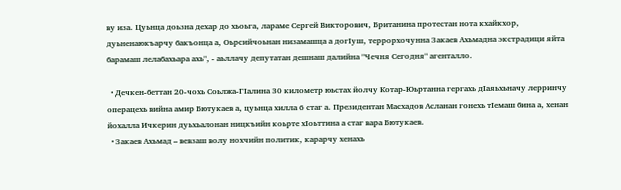ву иза. Цуьнца доьзна дехар до хьоьга, лараме Сергей Викторович, Британина протестан нота кхайкхор, дуьненаюкъарчу бакъонца а, Оьрсийчоьнан низамашца а догIуш, террорхочунна Закаев Ахьмадна экстрадици яйта барамаш лелабахьара ахь", - аьллачу депутатан дешнаш далийна "Чечня Сегодня" агенталло.

  • Дечкен-беттан 20-чохь Соьлжа-ГIалина 30 километр юьстах йолчу Котар-Юьртанна гергахь дIаяьхьначу лерринчу операцехь вийна амир Бютукаев а, цуьнца хилла 6 стаг а. Президентан Масхадов Асланан гонехь тIемаш бина а, хенан йохалла Ичкерин дуьхьалонан ницкъийн коьрте хIоьттина а стаг вара Бютукаев.
  • Закаев Ахьмад – вевзаш волу нохчийн политик, карарчу хенахь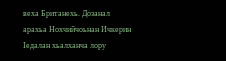веха Британехь. Дозанал арахьа Нохчийчоьнан Ичкерин Iедалан хьалханча лору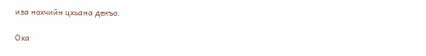иза нохчийн цхьана декъо.

Оха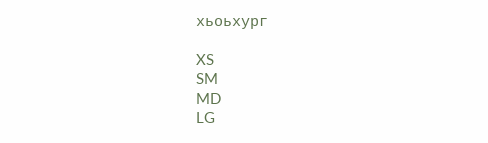хьоьхург

XS
SM
MD
LG